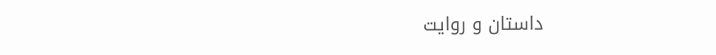داستان و روایت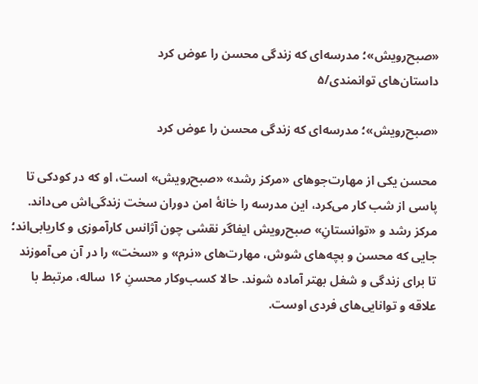«صبح‌رویش»؛ مدرسه‌ای که زندگی محسن را عوض کرد
داستان‌های توانمندی/۵

«صبح‌رویش»؛ مدرسه‌ای که زندگی محسن را عوض کرد

محسن یکی از مهارت‌‌جوهای «مرکز رشد» «صبح‌رویش» است، او که در کودکی تا پاسی از شب کار می‌کرد، این مدرسه را خانهٔ امن دوران سخت زندگی‌اش می‌داند. مرکز رشد و «توانستانِ» صبح‌رویش ایفاگر نقشی چون آژانس کارآموزی و کاریابی‌اند؛ جایی که محسن و بچه‌های شوش، مهارت‌های «نرم» و «سخت» را در آن می‌آموزند تا برای زندگی و شغل بهتر آماده شوند. حالا کسب‌وکار محسنِ ۱۶ ساله، مرتبط با علاقه و توانایی‌های فردی اوست.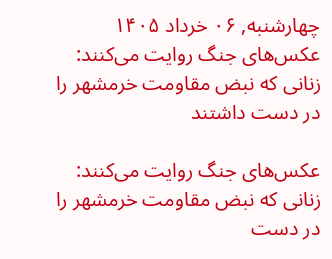چهارشنبه, ۰۶ خرداد ۱۴۰۵
عکس‌های جنگ روایت می‌کنند: زنانی که نبض مقاومت خرمشهر را در دست داشتند

عکس‌های جنگ روایت می‌کنند: زنانی که نبض مقاومت خرمشهر را در دست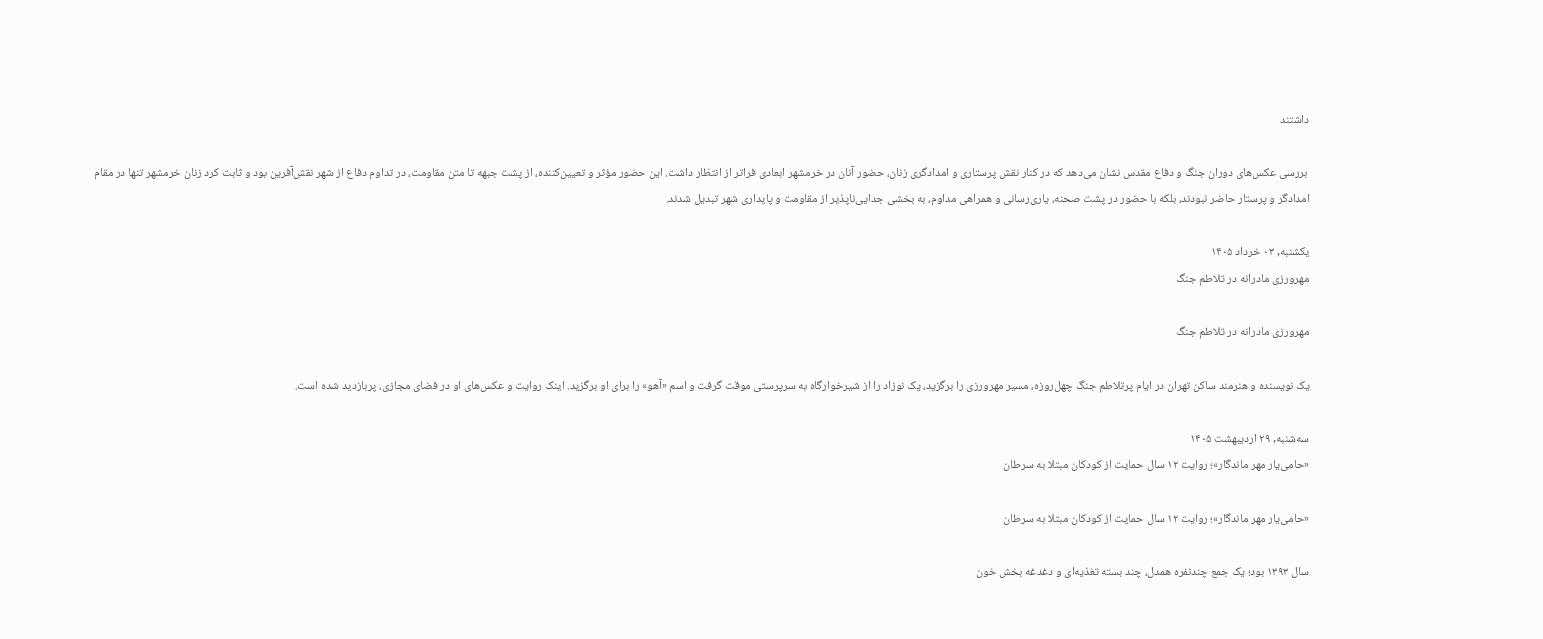داشتند

 بررسی عکس‌های دوران جنگ و دفاع مقدس نشان می‌دهد که در کنار نقش پرستاری و امدادگری زنان، حضور آنان در خرمشهر ابعادی فراتر از انتظار داشت. این حضور مؤثر و تعیین‌کننده، از پشت جبهه تا متن مقاومت، در تداوم دفاع از شهر نقش‌آفرین بود و ثابت کرد زنان خرمشهر تنها در مقام امدادگر و پرستار حاضر نبودند، بلکه با حضور در پشت صحنه، یاری‌رسانی و همراهی مداوم، به بخشی جدایی‌ناپذیر از مقاومت و پایداری شهر تبدیل شدند.

يکشنبه, ۰۳ خرداد ۱۴۰۵
مهرورزی مادرانه در تلاطم جنگ

مهرورزی مادرانه در تلاطم جنگ

یک نویسنده و هنرمند ساکن تهران در ایام پرتلاطم جنگ چهل‌روزه، مسیر مهرورزی را برگزید، یک نوزاد را از شیرخوارگاه به سرپرستی موقت گرفت و اسم «آهو» را برای او برگزید. اینک روایت و عکس‌های او در فضای مجازی، پربازدید شده است.

سه‌شنبه, ۲۹ ارديبهشت ۱۴۰۵
«حامی‌یار مهر ماندگار»؛ روایت ۱۲ سال حمایت از کودکان مبتلا به سرطان

«حامی‌یار مهر ماندگار»؛ روایت ۱۲ سال حمایت از کودکان مبتلا به سرطان

سال ۱۳۹۳ بود؛ یک جمع چندنفره‌ همدل، چند بسته‌ تغذیه‌ای و دغدغه‌ بخش خون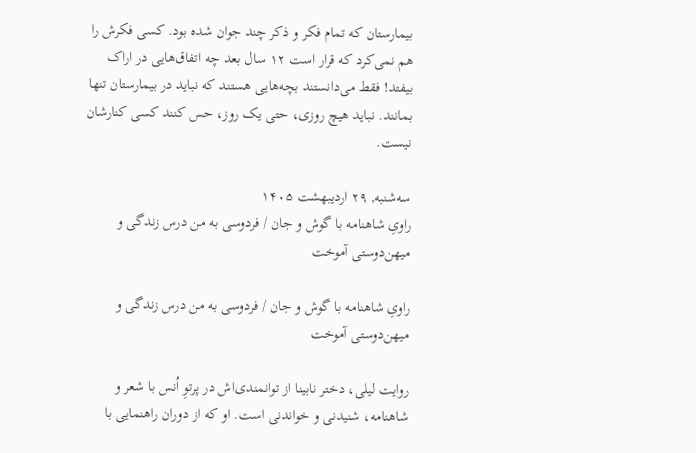بیمارستان که تمام فکر و ذکر چند جوان شده بود. کسی فکرش را هم نمی‌کرد که قرار است ۱۲ سال بعد چه اتفاق‌هایی در اراک بیفتد! فقط می‌دانستند بچه‌هایی هستند که نباید در بیمارستان تنها بمانند. نباید هیچ روزی، حتی یک روز، حس کنند کسی کنارشان نیست.

سه‌شنبه, ۲۹ ارديبهشت ۱۴۰۵
راویِ شاهنامه با گوش و جان / فردوسی به من درس زندگی و میهن‌دوستی آموخت

راویِ شاهنامه با گوش و جان / فردوسی به من درس زندگی و میهن‌دوستی آموخت

روایت لیلی، دختر نابینا از توانمندی‌اش در پرتوِ اُنس با شعر و شاهنامه، شنیدنی و خواندنی است. او که از دوران راهنمایی با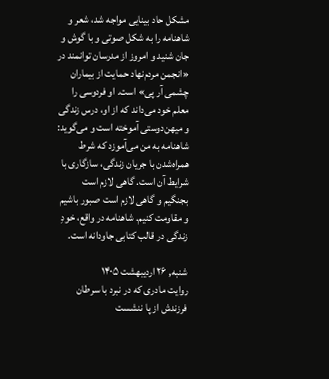مشکل حاد بینایی مواجه شد، شعر و شاهنامه را به شکل صوتی و با گوش و جان شنید و امروز از مدرسان توانمند در «انجمن مردم‌نهاد حمایت از بیماران چشمی آر پی» است. او فردوسی را معلم خود می‌داند که از او، درس زندگی و میهن‌دوستی آموخته است و می‌گوید: شاهنامه به من می‌آموزد که شرط همراه‌شدن با جریان زندگی، سازگاری با شرایط آن است. گاهی لازم است بجنگیم و گاهی لازم است صبور باشیم و مقاومت کنیم. شاهنامه در واقع، خودِ زندگی در قالب کتابی جاودانه است.

شنبه, ۲۶ ارديبهشت ۱۴۰۵
روایت مادری که در نبرد با سرطان فرزندش از پا ننشست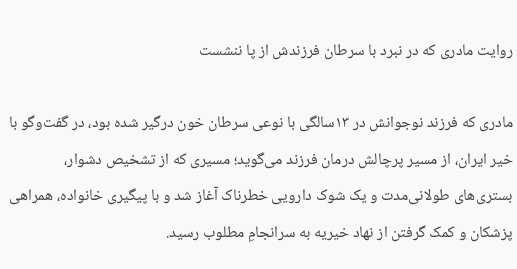روایت مادری که در نبرد با سرطان فرزندش از پا ننشست

مادری که فرزند نوجوانش در ۱۳سالگی با نوعی سرطان خون درگیر شده بود، در گفت‌وگو با خیر ایران، از مسیر پرچالش درمان فرزند می‌گوید؛ مسیری که از تشخیص دشوار، بستری‌های طولانی‌مدت و یک شوک دارویی خطرناک آغاز شد و با پیگیری خانواده، همراهی پزشکان و کمک گرفتن از نهاد خیریه‌ به سرانجامِ مطلوب رسید.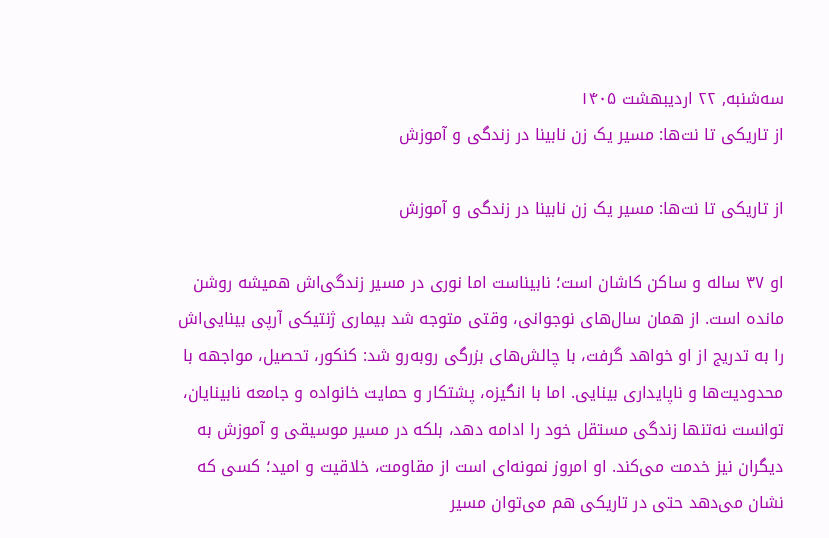سه‌شنبه, ۲۲ ارديبهشت ۱۴۰۵
از تاریکی تا نت‌ها: مسیر یک زن نابینا در زندگی و آموزش

از تاریکی تا نت‌ها: مسیر یک زن نابینا در زندگی و آموزش

او ۳۷ ساله و ساکن کاشان است؛ نابیناست اما نوری در مسیر زندگی‌اش همیشه روشن مانده است. از همان سال‌های نوجوانی، وقتی متوجه شد بیماری ژنتیکی آرپی بینایی‌اش را به تدریج از او خواهد گرفت، با چالش‌های بزرگی روبه‌رو شد: کنکور، تحصیل، مواجهه با محدودیت‌ها و ناپایداری بینایی. اما با انگیزه، پشتکار و حمایت خانواده و جامعه نابینایان، توانست نه‌تنها زندگی مستقل خود را ادامه دهد، بلکه در مسیر موسیقی و آموزش به دیگران نیز خدمت می‌کند. او امروز نمونه‌ای است از مقاومت، خلاقیت و امید؛ کسی که نشان می‌دهد حتی در تاریکی هم می‌توان مسیر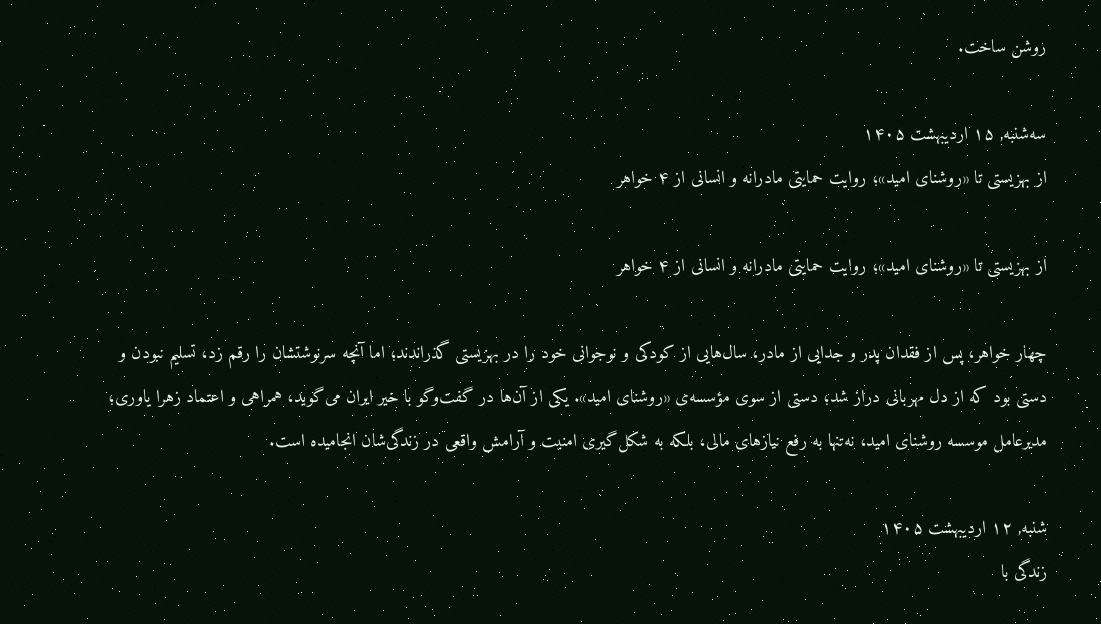روشن ساخت.

سه‌شنبه, ۱۵ ارديبهشت ۱۴۰۵
از بهزیستی تا «روشنای امید»؛ روایت حمایتی مادرانه و انسانی از ۴ خواهر

از بهزیستی تا «روشنای امید»؛ روایت حمایتی مادرانه و انسانی از ۴ خواهر

چهار خواهر، پس از فقدان پدر و جدایی از مادر، سال‌هایی از کودکی و نوجوانی خود را در بهزیستی گذراندند؛ اما آنچه سرنوشتشان را رقم زد، تسلیم نبودن و دستی بود که از دل مهربانی دراز شد؛ دستی از سوی مؤسسه‌ی «روشنای امید». یکی از آن‌ها در گفت‌وگو با خیر ایران می‌گوید، همراهی و اعتماد زهرا یاوری؛ مدیرعامل موسسه روشنای امید، نه‌تنها به رفع نیازهای مالی، بلکه به شکل‌گیری امنیت و آرامش واقعی در زندگی‌شان انجامیده است.

شنبه, ۱۲ ارديبهشت ۱۴۰۵
زندگی با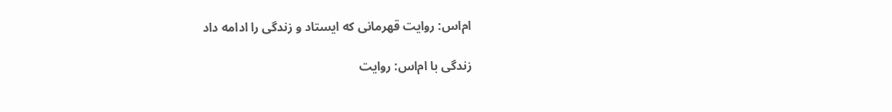ام‌اس: روایت قهرمانی که ایستاد و زندگی را ادامه داد

زندگی با ام‌اس: روایت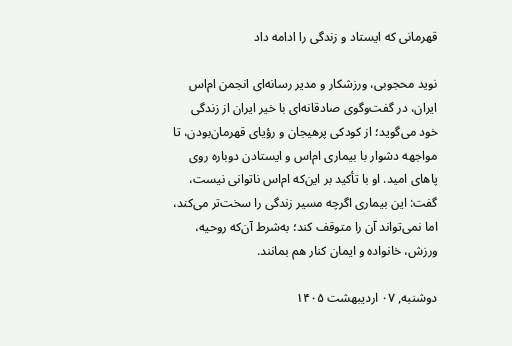قهرمانی که ایستاد و زندگی را ادامه داد

نوید محجوبی، ورزشکار و مدیر رسانه‌ای انجمن ام‌اس ایران، در گفت‌وگوی صادقانه‌ای با خیر ایران از زندگی خود می‌گوید؛ از کودکی پرهیجان و رؤیای قهرمان‌بودن، تا مواجهه دشوار با بیماری ام‌اس و ایستادن دوباره روی پاهای امید. او با تأکید بر این‌که ام‌اس ناتوانی نیست، گفت: این بیماری اگرچه مسیر زندگی را سخت‌تر می‌کند، اما نمی‌تواند آن را متوقف کند؛ به‌شرط آن‌که روحیه، ورزش، خانواده و ایمان کنار هم بمانند.

دوشنبه, ۰۷ ارديبهشت ۱۴۰۵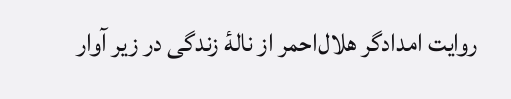روایت امدادگر هلال‌احمر از نالهٔ زندگی در زیر آوار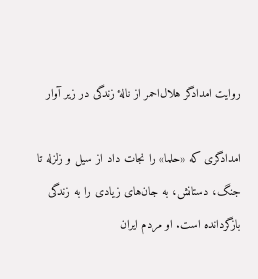روایت امدادگر هلال‌احمر از نالهٔ زندگی در زیر آوار

امدادگری که «حلما» را نجات داد از سیل و زلزله تا جنگ، دستانش، به جان‌های زیادی را به زندگی بازگردانده است. او مردم ایران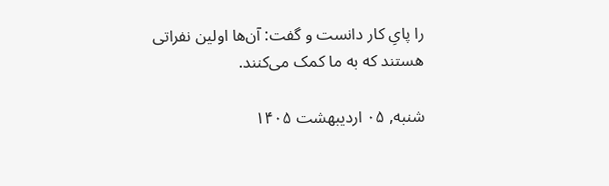را پایِ کار دانست و گفت: آن‌ها اولین نفراتی هستند که به ما کمک می‌کنند.

شنبه, ۰۵ ارديبهشت ۱۴۰۵